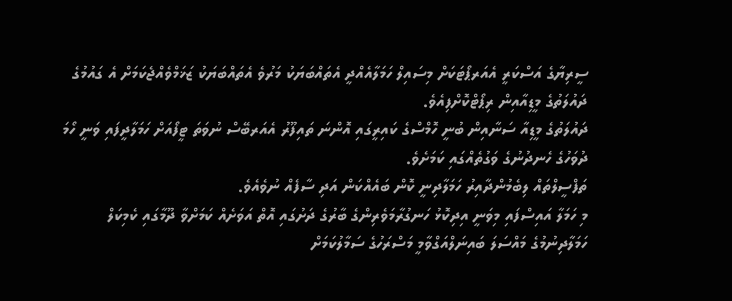ސީރިޔާގެ އަސްކަރީ އެއަރޕޯޓަކަށް މިސައިލް ހަމަލާއެއްދީ އެތައްބަޔަކު މަރުވެ އެތައްބަޔަކު ޒަޚަމްވެއްޖެކަމަށް އެ ގައުމުގެ ދައުލަތުގެ މީޑިއާއިން ރިޕޯޓްކޮށްފިއެވެ.
ދައުލަތުގެ މީޑިއާ ސަނާއިން ބުނީ ހޮމްސްގެ ކައިރީގައި އޮންނަ ތައިފޫރު އެއަރބޭސް ނުވަތަ ޓީފޯއަށް ހަމަލާދީފައި ވަނީ ހޯމަ ދުވަހުގެ ހެނދުނުގެ ވަގުތެއްގައި ކަމަށެވެ.
ތަފްސީލްތައް ލިބެމުންދާއިރު ހަމަލާދިނީ ކޮން ބައެއްކަން އަދި ސާފެއް ނުވެއެވެ.
މި ހަމަލާ އައިސްފައި މިވަނީ އިދިކޮޅު ހަނގުރާމަވެރިންގެ ބާރުގެ ދަށުގައި އޮތް އަވަށެއް ކަމަށްވާ ދޫމާގައި ކެމިކަލް ހަމަލާދިނުމުގެ މައްސަލަ ބައިނަލްއަގްވާމީ މަސްރަހުގެ ސަމާލުކަމަށް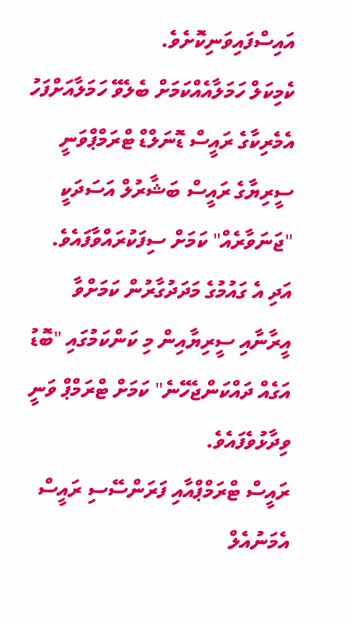އައިސްފައިވަނިކޮށެވެ.
ކެމިކަލް ހަމަލާއެއްކަމަށް ބެލެވޭ ހަމަލާއަށްފަހު އެމެރިކާގެ ރައީސް ޑޮނަލްޑް ޓްރަމްޕްވަނީ ސީރިޔާގެ ރައީސް ބަޝާރުލް އަސަދަކީ "ޖަނަވާރެއް" ކަމަށް ސިފަކުރައްވާފައެވެ. އަދި އެ ގައުމުގެ މަދަދުގާރުން ކަމަށްވާ އީރާނާއި ސީރިޔާއިން މި ކަންކަމުގައި "ބޮޑު އަގެއް ދައްކަންޖެހޭނެ" ކަމަށް ޓްރަމްޕް ވަނީ ވިދާޅުވެފައެވެ.
ރައީސް ޓްރަމްޕްއާއި ފަރަންސޭސި ރައީސް އެމަނުއެލް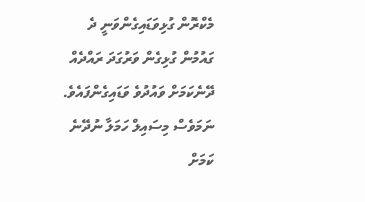މެކްރޮން ގުޅިވަޑައިގެންވަނީ ދެ ގައުމުން ގުޅިގެން ވަރުގަދަ ރައްދެއް ދޭނެކަމަށް ވައުދުވެ ވަޑައިގެންފައެވެ. ނަމަވެސް މިސައިލް ހަމަލާ ނުދޭނެ ކަމަށް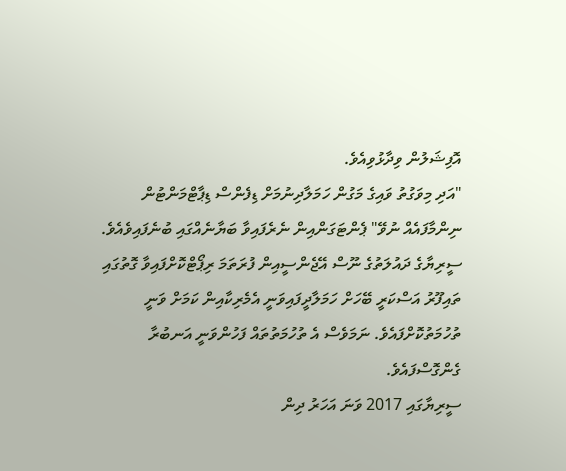އޮފިޝަލުން ވިދާޅުވިއެވެ.
"އަދި މިވަގުތު ވައިގެ މަގުން ހަމަލާދިނުމަށް ޑިފެންސް ޑިޕާޓްމަންޓުން ނިންމާފައެއް ނުވޭ" ޕެންޓަގަންއިން ނެރެފައިވާ ބަޔާނެއްގައި ބުނެފައިވެއެވެ.
ސީރިޔާގެ ދައުލަތުގެ ނޫސް އޭޖެންސީއިން ފުރަތަމަ ރިޕޯޓްކޮށްފައިވާ ގޮތުގައި ތައިފޫރު އަސްކަރީ ބޭހަށް ހަމަލާދީފައިވަނީ އެމެރިކާއިން ކަމަށް ވަނީ ތުހުމަތުކޮށްފައެވެ. ނަމަވެސް އެ ތުހުމަތުތައް ފަހުންވަނީ އަނބުރާ ގެންގޮސްފައެވެ.
ސީރިޔާގައި 2017 ވަނަ އަހަރު ދިން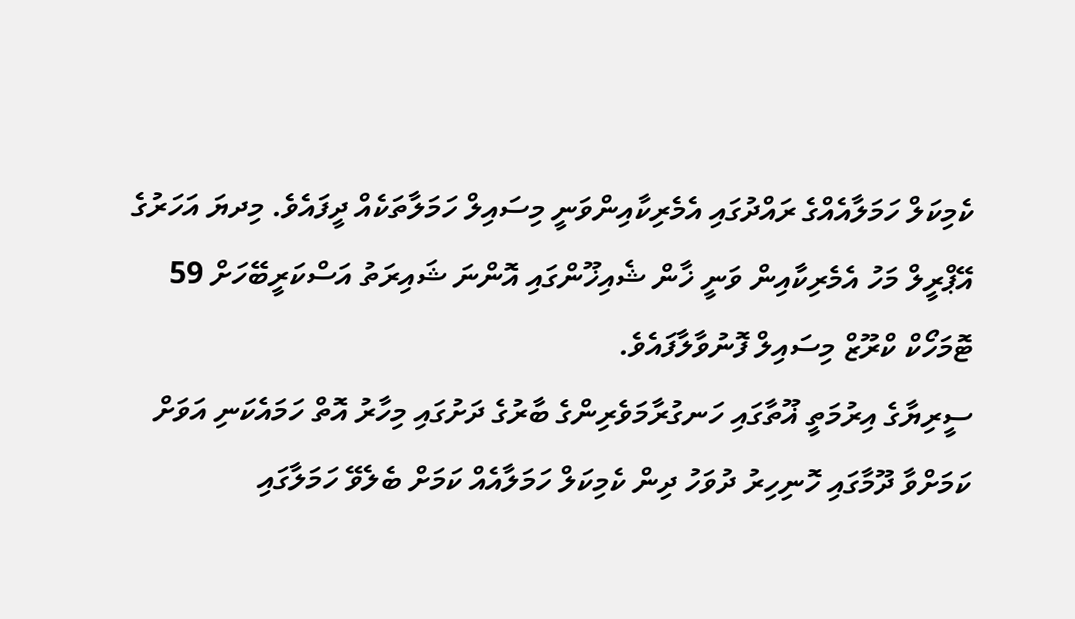ކެމިކަލް ހަމަލާއެއްގެ ރައްދުގައި އެމެރިކާއިންވަނީ މިސައިލް ހަމަލާތަކެއް ދީފައެވެ. މިދޔަ އަހަރުގެ އޭޕްރީލް މަހު އެމެރިކާއިން ވަނީ ޚާން ޝެއިޚޫންގައި އޮންނަ ޝައިރަތު އަސްކަރީބޭހަށް 59 ޓޮމަހޯކް ކްރޫޒް މިސައިލް ފޮނުވާލާފައެވެ.
ސީރިޔާގެ އިރުމަތީ ޣޫތާގައި ހަނގުރާމަވެރިންގެ ބާރުގެ ދަށުގައި މިހާރު އޮތް ހަމައެކަނި އަވަށް ކަމަށްވާ ދޫމާގައި ހޮނިހިރު ދުވަހު ދިން ކެމިކަލް ހަމަލާއެއް ކަމަށް ބެލެވޭ ހަމަލާގައި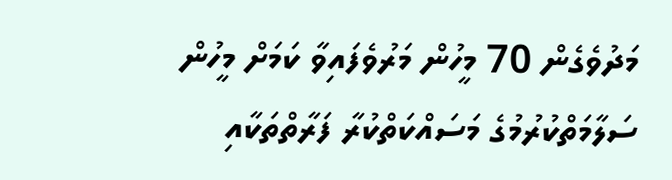މަދުވެގެން 70 މީހުން މަރުވެފައިވާ ކަމަށް މީހުން ސަލާމަތްކުރުމުގެ މަސައްކަތްކުރާ ފަރާތްތަކާއި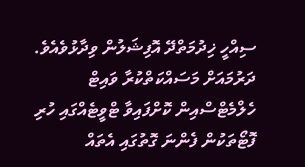ސިއްހީ ޚިދުމަތްދޭ އޮފިޝަލުން ވިދާޅުވެއެވެ.
ދަރުމައަށް މަސައްކަތްކުރާ ވައިޓް ހެލްމެޓްސްއިން ކޮށްފައިވާ ޓްވީޓެއްގައި ހުރި ފޮޓޯތަކުން ފެންނަ ގޮތުގައި އެތައް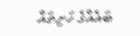ބައެއްގެ ހަށިތައް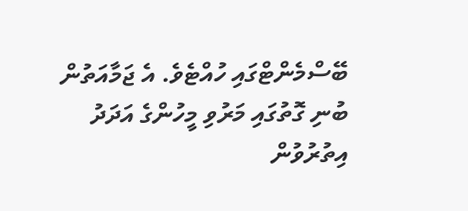ބޭސްމެންޓްގައި ހުއްޓެވެ. އެ ޖަމާއަތުން ބުނި ގޮތުގައި މަރުވި މީހުންގެ އަދަދު އިތުރުވުން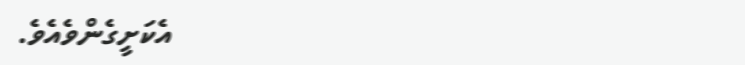އެކަށީގެންވެއެވެ.